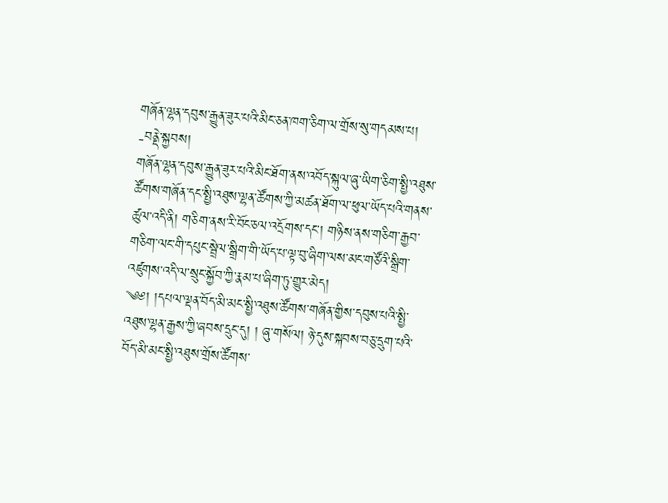གཞོན་ལྷན་དབུས་རྒྱུན་ཟུར་པའི་མིང་ཅན་ཁག་ཅིག་ལ་གྲོས་སུ་གདམས་པ།
-བནྡེ་སྐྱབས།
གཞོན་ལྷན་དབུས་རྒྱུན་ཟུར་པའི་མིང་ཐོག་ནས་འབོད་སྐུལ་ཞུ་ཡིག་ཅིག་སྤྱི་འཐུས་ཚོགས་གཞོན་དང་སྤྱི་འཐུས་ལྷན་ཚོགས་ཀྱི་མཚན་ཐོག་ལ་ཕུལ་ཡོད་པའི་གནས་ཚུལ་འདི་ནི། གཅིག་ནས་རི་བོང་ཅལ་འདྲོགས་དང་། གཉིས་ནས་གཅིག་རྒྱབ་གཅིག་ལང་གི་དཔུང་སྦྲེལ་སྒྲིག་གི་ཡོད་པ་ལྟ་བུ་ཞིག་ལས་མང་གཙོའི་སྒྲིག་འཛུགས་འདི་ལ་སྲུང་སྐྱོབ་ཀྱི་རྣམ་པ་ཞིག་ཏུ་གྱུར་མེད།
༄༅། །དཔལ་ལྡན་བོད་མི་མང་སྤྱི་འཐུས་ཚོགས་གཞོན་གྱིས་དབུས་པའི་སྤྱི་འཐུས་ལྷན་རྒྱས་ཀྱི་ཞབས་དྲུང་དུ། ། ཞུ་གསོལ། ཉེ་དུས་སྐབས་བཅུ་དྲུག་པའི་བོད་མི་མང་སྤྱི་འཐུས་གྲོས་ཚོགས་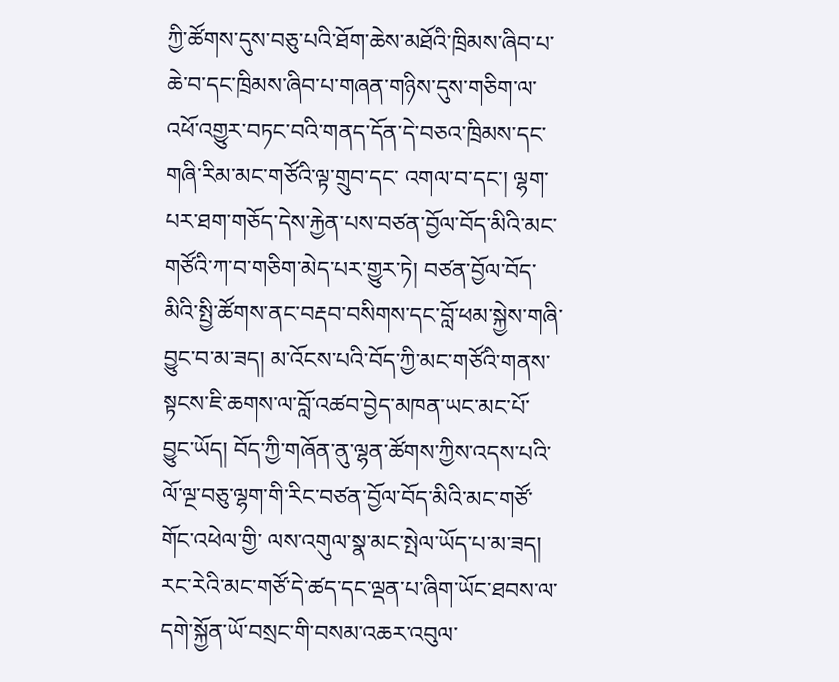ཀྱི་ཚོགས་དུས་བཅུ་པའི་ཐོག་ཆེས་མཐོའི་ཁྲིམས་ཞིབ་པ་ཆེ་བ་དང་ཁྲིམས་ཞིབ་པ་གཞན་གཉིས་དུས་གཅིག་ལ་འཕོ་འགྱུར་བཏང་བའི་གནད་དོན་དེ་བཅའ་ཁྲིམས་དང་གཞི་རིམ་མང་གཙོའི་ལྟ་གྲུབ་དང་ འགལ་བ་དང་། ལྷག་པར་ཐག་གཅོད་དེས་རྐྱེན་པས་བཙན་བྱོལ་བོད་མིའི་མང་གཙོའི་ཀ་བ་གཅིག་མེད་པར་གྱུར་ཏེ། བཙན་བྱོལ་བོད་མིའི་སྤྱི་ཚོགས་ནང་བརྡབ་བསིགས་དང་བློ་ཕམ་སྐྱེས་གཞི་བྱུང་བ་མ་ཟད། མ་འོངས་པའི་བོད་ཀྱི་མང་གཙོའི་གནས་སྟངས་ཇི་ཆགས་ལ་བློ་འཚབ་བྱེད་མཁན་ཡང་མང་པོ་བྱུང་ཡོད། བོད་ཀྱི་གཞོན་ནུ་ལྷན་ཚོགས་ཀྱིས་འདས་པའི་ལོ་ལྔ་བཅུ་ལྷག་གི་རིང་བཙན་བྱོལ་བོད་མིའི་མང་གཙོ་གོང་འཕེལ་གྱི་ ལས་འགུལ་སྣ་མང་སྤེལ་ཡོད་པ་མ་ཟད། རང་རེའི་མང་གཙོ་དེ་ཚད་དང་ལྡན་པ་ཞིག་ཡོང་ཐབས་ལ་དགེ་སྐྱོན་ཡོ་བསྲང་གི་བསམ་འཆར་འབུལ་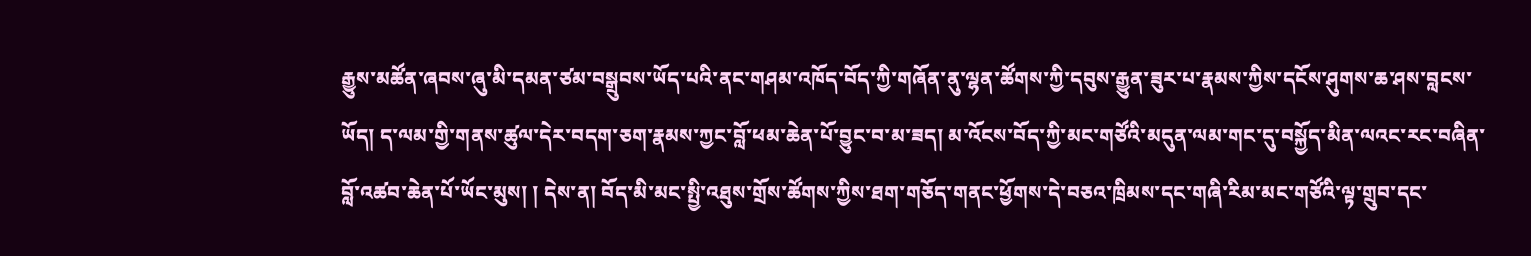རྒྱུས་མཚོན་ཞབས་ཞུ་མི་དམན་ཙམ་བསྒྲུབས་ཡོད་པའི་ནང་གཤམ་འཁོད་བོད་ཀྱི་གཞོན་ནུ་ལྷན་ཚོགས་ཀྱི་དབུས་རྒྱུན་ཟུར་པ་རྣམས་ཀྱིས་དངོས་ཤུགས་ཆ་ཤས་བླངས་ཡོད། ད་ལམ་གྱི་གནས་ཚུལ་དེར་བདག་ཅག་རྣམས་ཀྱང་བློ་ཕམ་ཆེན་པོ་བྱུང་བ་མ་ཟད། མ་འོངས་བོད་ཀྱི་མང་གཙོའི་མདུན་ལམ་གང་དུ་བསྐྱོད་མིན་ལའང་རང་བཞིན་བློ་འཚབ་ཆེན་པོ་ཡོང་མུས། ། དེས་ན། བོད་མི་མང་སྤྱི་འཐུས་གྲོས་ཚོགས་ཀྱིས་ཐག་གཅོད་གནང་ཕྱོགས་དེ་བཅའ་ཁྲིམས་དང་གཞི་རིམ་མང་གཙོའི་ལྟ་གྲུབ་དང་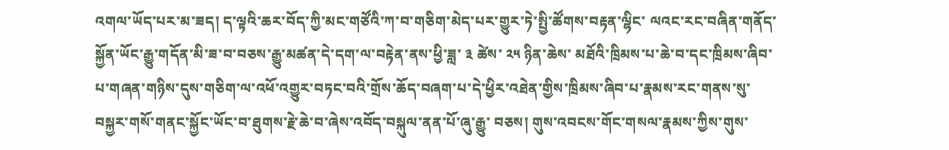འགལ་ཡོད་པར་མ་ཟད། ད་ལྟའི་ཆར་བོད་ཀྱི་མང་གཙོའི་ཀ་བ་གཅིག་མེད་པར་གྱུར་ཏེ་སྤྱི་ཚོགས་བརྟན་ལྷིང་ ལའང་རང་བཞིན་གནོད་སྐྱོན་ཡོང་རྒྱུ་གདོན་མི་ཟ་བ་བཅས་རྒྱུ་མཚན་དེ་དག་ལ་བརྟེན་ནས་ཕྱི་ཟླ་ ༣ ཚེས་ ༢༥ ཉིན་ཆེས་ མཐོའི་ཁྲིམས་པ་ཆེ་བ་དང་ཁྲིམས་ཞིབ་པ་གཞན་གཉིས་དུས་གཅིག་ལ་འཕོ་འགྱུར་བཏང་བའི་གྲོས་ཆོད་བཞག་པ་དེ་ཕྱིར་འཐེན་གྱིས་ཁྲིམས་ཞིབ་པ་རྣམས་རང་གནས་སུ་བསྐྱར་གསོ་གནང་སྐྱོང་ཡོང་བ་ཐུགས་རྗེ་ཆེ་བ་ཞེས་འབོད་བསྐུལ་ནན་པོ་ཞུ་རྒྱུ་ བཅས། གུས་འབངས་གོང་གསལ་རྣམས་ཀྱིས་གུས་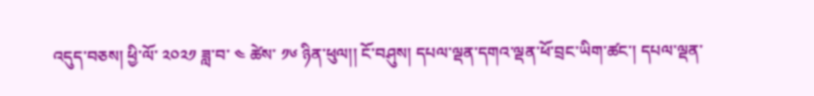འདུད་བཅས། ཕྱི་ལོ་ ༢༠༢༡ ཟླ་བ་ ༤ ཚེས་ ༡༦ ཉིན་ཕུལ།། ངོ་བཤུས། དཔལ་ལྡན་དགའ་ལྡན་ཕོ་བྲང་ཡིག་ཚང་། དཔལ་ལྡན་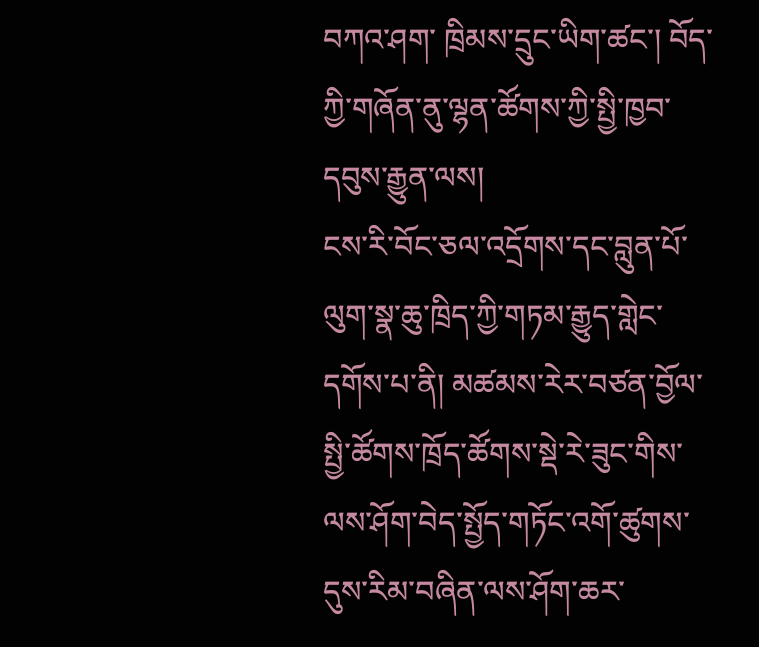བཀའ་ཤག་ ཁྲིམས་དྲུང་ཡིག་ཚང་། བོད་ཀྱི་གཞོན་ནུ་ལྷན་ཚོགས་ཀྱི་སྤྱི་ཁྱབ་དབུས་རྒྱུན་ལས།
ངས་རི་བོང་ཅལ་འདྲོགས་དང་བླུན་པོ་ལུག་སྣ་ཆུ་ཁྲིད་ཀྱི་གཏམ་རྒྱུད་གླེང་དགོས་པ་ནི། མཚམས་རེར་བཙན་བྱོལ་སྤྱི་ཚོགས་ཁྲོད་ཚོགས་སྡེ་རེ་ཟུང་གིས་ལས་ཤོག་བེད་སྤྱོད་གཏོང་འགོ་ཚུགས་དུས་རིམ་བཞིན་ལས་ཤོག་ཆར་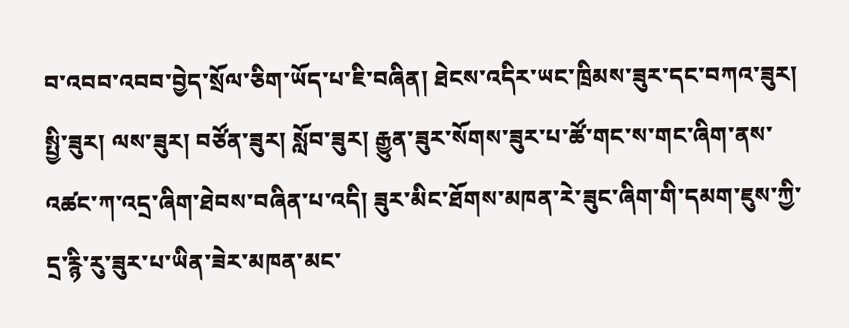བ་འབབ་འབབ་བྱེད་སྲོལ་ཅིག་ཡོད་པ་ཇི་བཞིན། ཐེངས་འདིར་ཡང་ཁྲིམས་ཟུར་དང་བཀའ་ཟུར། སྤྱི་ཟུར། ལས་ཟུར། བཙོན་ཟུར། སློབ་ཟུར། རྒྱུན་ཟུར་སོགས་ཟུར་པ་ཚོ་གང་ས་གང་ཞིག་ནས་འཚང་ཀ་འདྲ་ཞིག་ཐེབས་བཞིན་པ་འདི། ཟུར་མིང་ཐོགས་མཁན་རེ་ཟུང་ཞིག་གི་དམག་ཇུས་ཀྱི་དྲ་རྙི་རུ་ཟུར་པ་ཡིན་ཟེར་མཁན་མང་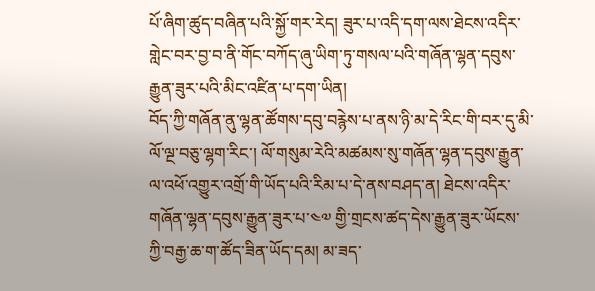པོ་ཞིག་ཚུད་བཞིན་པའི་སྐྱོ་གར་རེད། ཟུར་པ་འདི་དག་ལས་ཐེངས་འདིར་གླེང་བར་བྱ་བ་ནི་གོང་བཀོད་ཞུ་ཡིག་ཏུ་གསལ་པའི་གཞོན་ལྷན་དབུས་རྒྱུན་ཟུར་པའི་མིང་འཛིན་པ་དག་ཡིན།
བོད་ཀྱི་གཞོན་ནུ་ལྷན་ཚོགས་དབུ་བརྙེས་པ་ནས་ཉི་མ་དེ་རིང་གི་བར་དུ་མི་ལོ་ལྔ་བཅུ་ལྷག་རིང་། ལོ་གསུམ་རེའི་མཚམས་སུ་གཞོན་ལྷན་དབུས་རྒྱུན་ལ་འཕོ་འགྱུར་འགྲོ་གི་ཡོད་པའི་རིམ་པ་དེ་ནས་བཤད་ན། ཐེངས་འདིར་གཞོན་ལྷན་དབུས་རྒྱུན་ཟུར་པ་༤༧ གྱི་གྲངས་ཚད་དེས་རྒྱུན་ཟུར་ཡོངས་ཀྱི་བརྒྱ་ཆ་ག་ཚོད་ཟིན་ཡོད་དམ། མ་ཟད་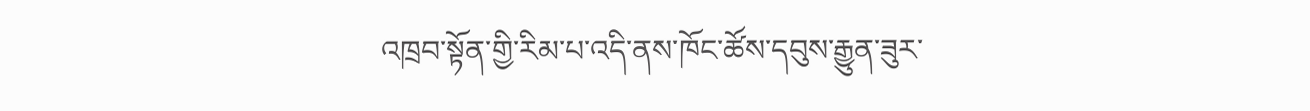འཁྲབ་སྟོན་གྱི་རིམ་པ་འདི་ནས་ཁོང་ཚོས་དབུས་རྒྱུན་ཟུར་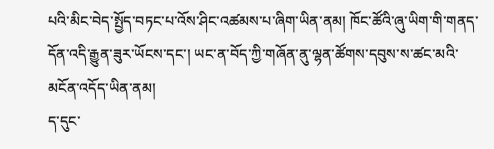པའི་མིང་བེད་སྤྱོད་བཏང་པ་འོས་ཤིང་འཚམས་པ་ཞིག་ཡིན་ནམ། ཁོང་ཚོའི་ཞུ་ཡིག་གི་གནད་དོན་འདི་རྒྱུན་ཟུར་ཡོངས་དང་། ཡང་ན་བོད་ཀྱི་གཞོན་ནུ་ལྷན་ཚོགས་དབུས་ས་ཚང་མའི་མངོན་འདོད་ཡིན་ནམ།
ད་དུང་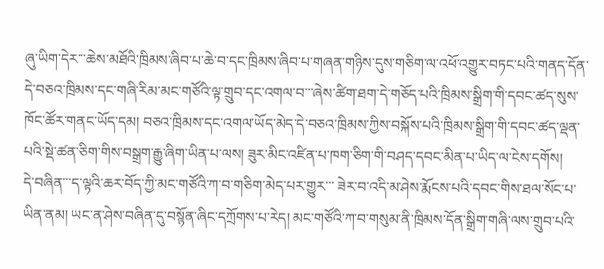ཞུ་ཡིག་དེར་་་ཆེས་མཐོའི་ཁྲིམས་ཞིབ་པ་ཆེ་བ་དང་ཁྲིམས་ཞིབ་པ་གཞན་གཉིས་དུས་གཅིག་ལ་འཕོ་འགྱུར་བཏང་པའི་གནད་དོན་དེ་བཅའ་ཁྲིམས་དང་གཞི་རིམ་མང་གཙོའི་ལྟ་གྲུབ་དང་འགལ་བ་་་ཞེས་ཚིག་ཐག་དེ་གཅོད་པའི་ཁྲིམས་སྒྲིག་གི་དབང་ཚད་སུས་ཁོང་ཚོར་གནང་ཡོད་དམ། བཅའ་ཁྲིམས་དང་འགལ་ཡོད་མེད་དེ་བཅའ་ཁྲིམས་ཀྱིས་བསྐོས་པའི་ཁྲིམས་སྒྲིག་གི་དབང་ཚད་ལྡན་པའི་སྡེ་ཚན་ཅིག་གིས་བསྒྲག་རྒྱུ་ཞིག་ཡིན་པ་ལས། ཟུར་མིང་འཛིན་པ་ཁག་ཅིག་གི་བཤད་དབང་མིན་པ་ཡིད་ལ་ངེས་དགོས།
དེ་བཞིན་་་ད་ལྟའི་ཆར་བོད་ཀྱི་མང་གཙོའི་ཀ་བ་གཅིག་མེད་པར་གྱུར་་་ ཟེར་བ་འདི་མ་ཤེས་རྨོངས་པའི་དབང་གིས་ཐལ་སོང་པ་ཡིན་ནམ། ཡང་ན་ཤེས་བཞིན་དུ་བསྙོན་ཞིང་དཀྲོགས་པ་རེད། མང་གཙོའི་ཀ་བ་གསུམ་ནི་ཁྲིམས་དོན་སྒྲིག་གཞི་ལས་གྲུབ་པའི་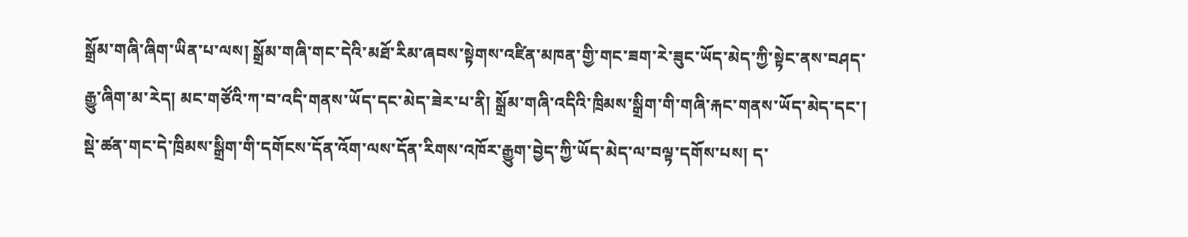སྒྲོམ་གཞི་ཞིག་ཡིན་པ་ལས། སྒྲོམ་གཞི་གང་དེའི་མཐོ་རིམ་ཞབས་སྟེགས་འཛིན་མཁན་གྱི་གང་ཟག་རེ་ཟུང་ཡོད་མེད་ཀྱི་སྟེང་ནས་བཤད་རྒྱུ་ཞིག་མ་རེད། མང་གཙོའི་ཀ་བ་འདི་གནས་ཡོད་དང་མེད་ཟེར་པ་ནི། སྒྲོམ་གཞི་འདིའི་ཁྲིམས་སྒྲིག་གི་གཞི་རྐང་གནས་ཡོད་མེད་དང་། སྡེ་ཚན་གང་དེ་ཁྲིམས་སྒྲིག་གི་དགོངས་དོན་འོག་ལས་དོན་རིགས་འཁོར་རྒྱུག་བྱེད་ཀྱི་ཡོད་མེད་ལ་བལྟ་དགོས་པས། ད་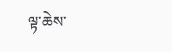ལྟ་ཆེས་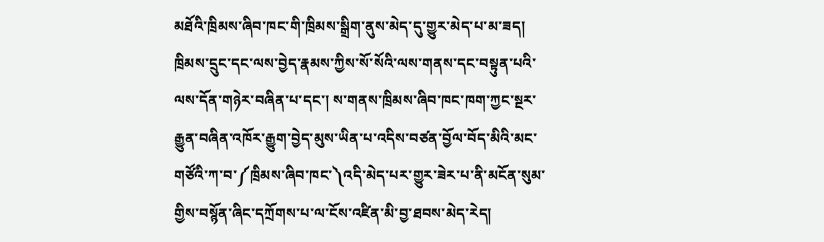མཐོའི་ཁྲིམས་ཞིབ་ཁང་གི་ཁྲིམས་སྒྲིག་ནུས་མེད་དུ་གྱུར་མེད་པ་མ་ཟད། ཁྲིམས་དྲུང་དང་ལས་བྱེད་རྣམས་ཀྱིས་སོ་སོའི་ལས་གནས་དང་བསྟུན་པའི་ལས་དོན་གཉེར་བཞིན་པ་དང་། ས་གནས་ཁྲིམས་ཞིབ་ཁང་ཁག་ཀྱང་སྔར་རྒྱུན་བཞིན་འཁོར་རྒྱུག་བྱེད་མུས་ཡིན་པ་འདིས་བཙན་བྱོལ་བོད་མིའི་མང་གཙོའི་ཀ་བ་༼ཁྲིམས་ཞིབ་ཁང་༽འདི་མེད་པར་གྱུར་ཟེར་པ་ནི་མངོན་སུམ་གྱིས་བསྙོན་ཞིང་དཀྲོགས་པ་ལ་ངོས་འཛིན་མི་བྱ་ཐབས་མེད་རེད།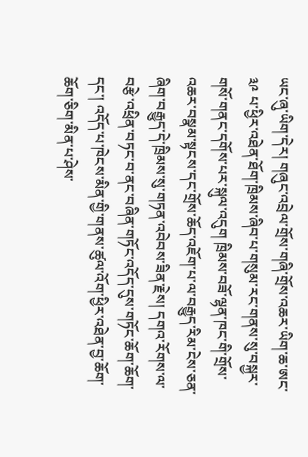ཡང་ཞུ་ཡིག་དེར། གཞུང་འབྲེལ་གྲོས་གཞི་གྲོས་འཆར་ཡིག་ཆ་ཨང་ ༣༩ པ་ཕྱིར་འཐེན་ཐོག་ཁྲིམས་ཞིབ་པ་གསུམ་རང་གནས་སུ་བསྐྱར་གསོ་གནང་དགོས་པར་སྐུལ་འདུག ཁྲིམས་བཟོ་ལྷན་ཁང་གི་གྲོས་འཆར་བསྣམ་སྟངས་དང་གྲོས་ཆོད་འཇོག་པ་ལ་བརྒྱུད་རིམ་ངེས་ཅན་ཞིག་བརྒྱུད་དེ་ཁྲིམས་སུ་གཏན་འབེབས་ཟིན་རྗེས། དགའ་རོགས་ལ་བརྩེ་འཕྲིན་བཏང་བ་ནང་བཞིན་གཏོང་འདོད་དུས་གཏོང་ཆོག་ཆོག་དང་། འདོད་པ་ཁེངས་མིན་གྱི་གནས་ཚུལ་འོག་ཕྱིར་འཐེན་བྱ་ཆོག་ཆོག་ཅིག་མིན་པ་ཤེས་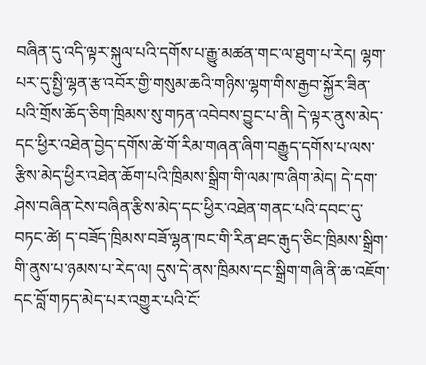བཞིན་དུ་འདི་ལྟར་སྐུལ་པའི་དགོས་པ་རྒྱུ་མཚན་གང་ལ་ཐུག་པ་རེད། ལྷག་པར་དུ་སྤྱི་ལྷན་རྩ་འབོར་གྱི་གསུམ་ཆའི་གཉིས་ལྷག་གིས་རྒྱབ་སྐྱོར་ཟིན་པའི་གྲོས་ཆོད་ཅིག་ཁྲིམས་སུ་གཏན་འབེབས་བྱུང་པ་ནི། དེ་ལྟར་ནུས་མེད་དང་ཕྱིར་འཐེན་བྱེད་དགོས་ཚེ་གོ་རིམ་གཞན་ཞིག་བརྒྱུད་དགོས་པ་ལས་རྩིས་མེད་ཕྱིར་འཐེན་ཆོག་པའི་ཁྲིམས་སྒྲིག་གི་ལམ་ཁ་ཞིག་མེད། དེ་དག་ཤེས་བཞིན་ངེས་བཞིན་རྩིས་མེད་དང་ཕྱིར་འཐེན་གནང་པའི་དབང་དུ་བཏང་ཚེ། ད་བཟོད་ཁྲིམས་བཟོ་ལྷན་ཁང་གི་རིན་ཐང་རྒུད་ཅིང་ཁྲིམས་སྒྲིག་གི་ནུས་པ་ཉམས་པ་རེད་ལ། དུས་དེ་ནས་ཁྲིམས་དང་སྒྲིག་གཞི་ནི་ཆ་འཇོག་དང་བློ་གཏད་མེད་པར་འགྱུར་པའི་ངོ་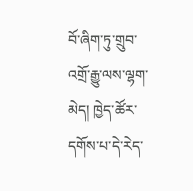བོ་ཞིག་ཏུ་གྲུབ་འགྲོ་རྒྱུ་ལས་ལྷག་མེད། ཁྱེད་ཚོར་དགོས་པ་དེ་རེད་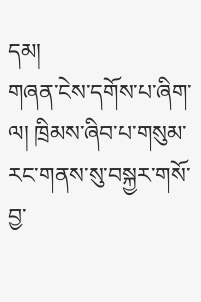དམ།
གཞན་ངེས་དགོས་པ་ཞིག་ལ། ཁྲིམས་ཞིབ་པ་གསུམ་རང་གནས་སུ་བསྐྱར་གསོ་བྱ་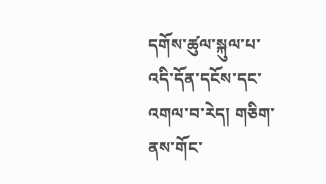དགོས་ཚུལ་སྐུལ་པ་འདི་དོན་དངོས་དང་འགལ་བ་རེད། གཅིག་ནས་གོང་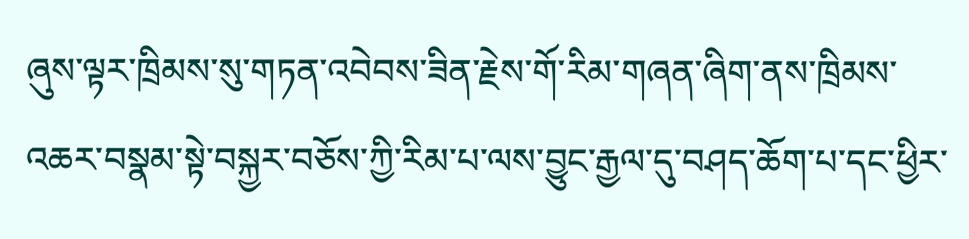ཞུས་ལྟར་ཁྲིམས་སུ་གཏན་འབེབས་ཟིན་རྗེས་གོ་རིམ་གཞན་ཞིག་ནས་ཁྲིམས་འཆར་བསྣམ་སྟེ་བསྐྱར་བཅོས་ཀྱི་རིམ་པ་ལས་བྱུང་རྒྱལ་དུ་བཤད་ཆོག་པ་དང་ཕྱིར་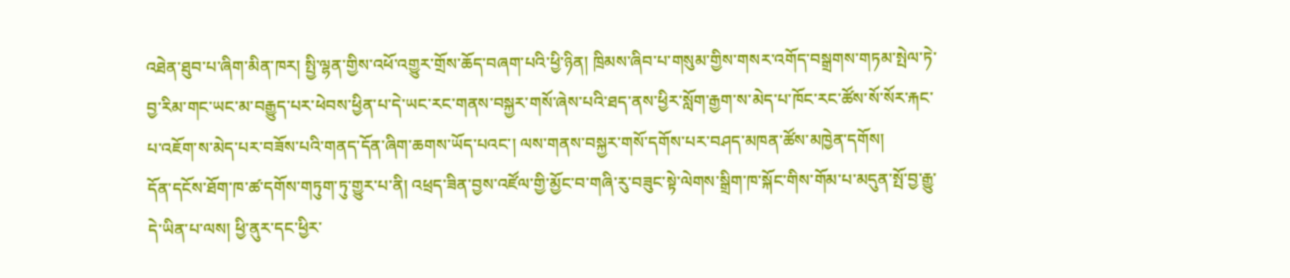འཐེན་ཐུབ་པ་ཞིག་མིན་ཁར། སྤྱི་ལྷན་གྱིས་འཕོ་འགྱུར་གྲོས་ཆོད་བཞག་པའི་ཕྱི་ཉིན། ཁྲིམས་ཞིབ་པ་གསུམ་གྱིས་གསར་འགོད་བསྒྲགས་གཏམ་སྤེལ་ཏེ་བྱ་རིམ་གང་ཡང་མ་བརྒྱུད་པར་ཕེབས་ཕྱིན་པ་དེ་ཡང་རང་གནས་བསྐྱར་གསོ་ཞེས་པའི་ཐད་ནས་ཕྱིར་སློག་རྒྱག་ས་མེད་པ་ཁོང་རང་ཚོས་སོ་སོར་རྐང་པ་འཇོག་ས་མེད་པར་བཟོས་པའི་གནད་དོན་ཞིག་ཆགས་ཡོད་པའང་། ལས་གནས་བསྐྱར་གསོ་དགོས་པར་བཤད་མཁན་ཚོས་མཁྱེན་དགོས།
དོན་དངོས་ཐོག་ཁ་ཚ་དགོས་གཏུག་ཏུ་གྱུར་པ་ནི། འཕྲད་ཟིན་བྱས་འཛོལ་གྱི་མྱོང་བ་གཞི་རུ་བཟུང་སྟེ་ལེགས་སྒྲིག་ཁ་སྐོང་གིས་གོམ་པ་མདུན་སྤོ་བྱ་རྒྱུ་དེ་ཡིན་པ་ལས། ཕྱི་ནུར་དང་ཕྱིར་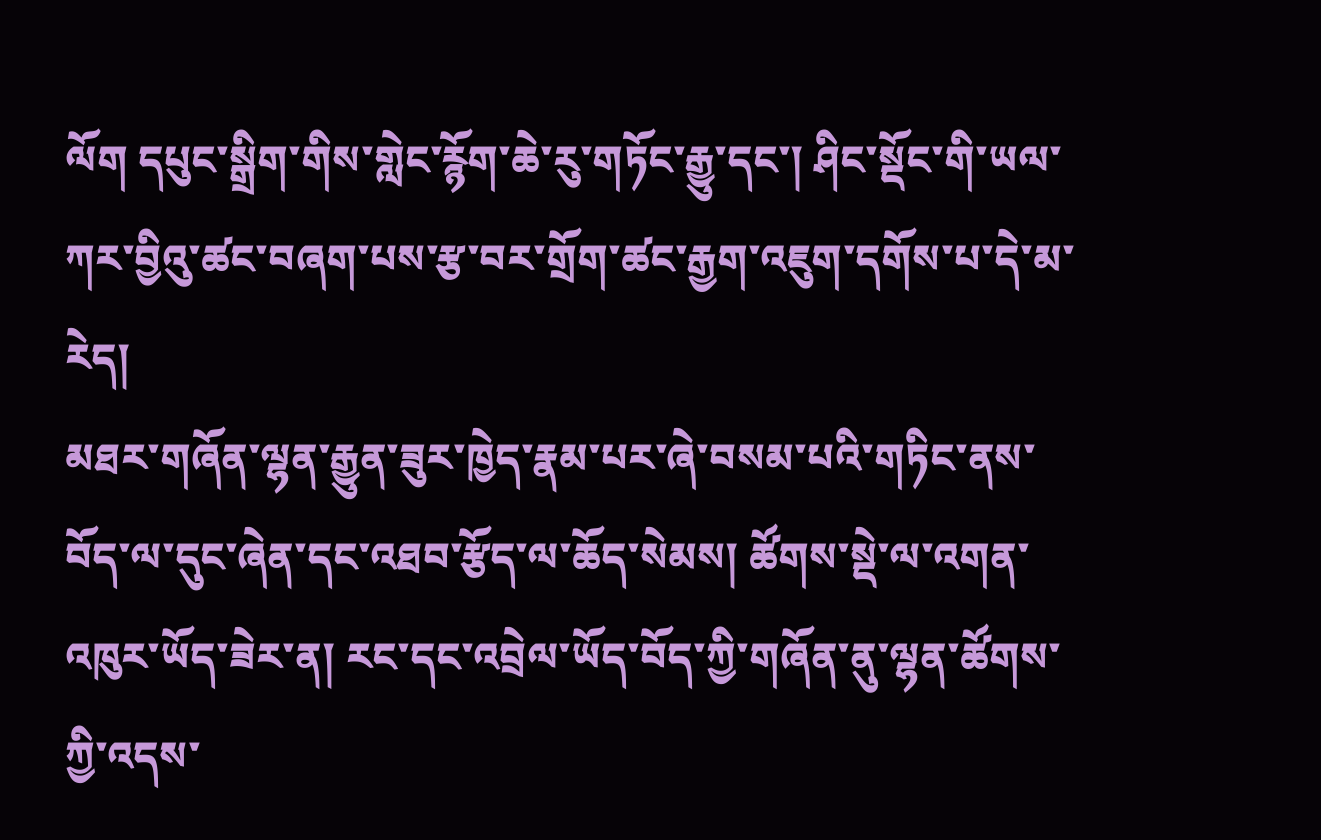ལོག དཔུང་སྒྲིག་གིས་གླེང་རྙོག་ཆེ་རུ་གཏོང་རྒྱུ་དང་། ཤིང་སྡོང་གི་ཡལ་ཀར་བྱིའུ་ཚང་བཞག་པས་རྩ་བར་གྲོག་ཚང་རྒྱག་འཇུག་དགོས་པ་དེ་མ་རེད།
མཐར་གཞོན་ལྷན་རྒྱུན་ཟུར་ཁྱེད་རྣམ་པར་ཞེ་བསམ་པའི་གཏིང་ནས་བོད་ལ་དུང་ཞེན་དང་འཐབ་རྩོད་ལ་ཆོད་སེམས། ཚོགས་སྡེ་ལ་འགན་འཁུར་ཡོད་ཟེར་ན། རང་དང་འབྲེལ་ཡོད་བོད་ཀྱི་གཞོན་ནུ་ལྷན་ཚོགས་ཀྱི་འདས་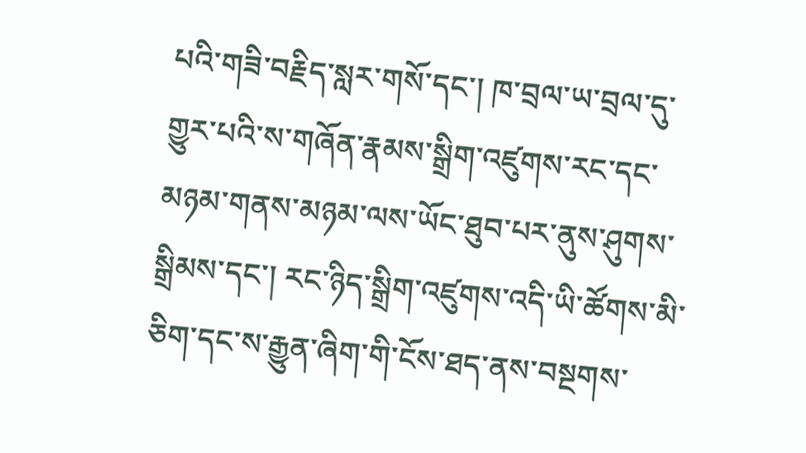པའི་གཟི་བརྗིད་སླར་གསོ་དང་། ཁ་བྲལ་ཡ་བྲལ་དུ་གྱུར་པའི་ས་གཞོན་རྣམས་སྒྲིག་འཛུགས་རང་དང་མཉམ་གནས་མཉམ་ལས་ཡོང་ཐུབ་པར་ནུས་ཤུགས་སྒྲིམས་དང་། རང་ཉིད་སྒྲིག་འཛུགས་འདི་ཡི་ཚོགས་མི་ཅིག་དང་ས་རྒྱུན་ཞིག་གི་ངོས་ཐད་ནས་བསྔགས་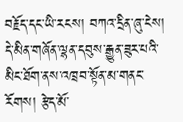བརྗོད་དང་ཡི་རངས། བཀའ་དྲིན་ཞུ་ངེས། དེ་མིན་གཞོན་ལྷན་དབུས་རྒྱུན་ཟུར་པའི་མིང་ཐོག་ནས་འཁྲབ་སྟོན་མ་གནང་རོགས། རྩེད་མོ་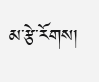མ་རྩེ་རོགས།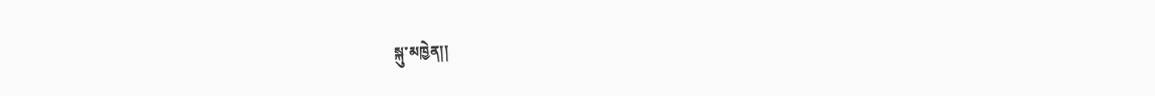སྐུ་མཁྱེན།།